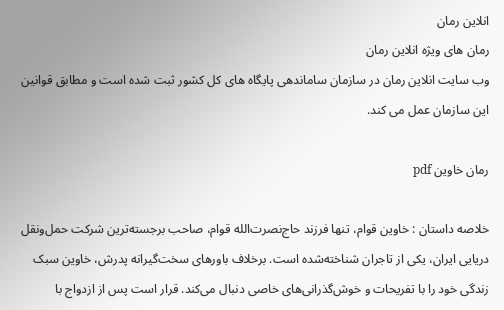انلاین رمان
رمان های ویژه انلاین رمان
وب سایت انلاین رمان در سازمان ساماندهی پایگاه های کل کشور ثبت شده است و مطابق قوانین این سازمان عمل می کند.

رمان خاوین pdf

خلاصه داستان : خاوین قوام، تنها فرزند حاج‌نصرت‌الله قوام، صاحب برجسته‌ترین شرکت حمل‌ونقل دریایی ایران، یکی از تاجران شناخته‌شده است. برخلاف باورهای سخت‌گیرانه پدرش، خاوین سبک زندگی خود را با تفریحات و خوش‌گذرانی‌های خاصی دنبال می‌کند. قرار است پس از ازدواج با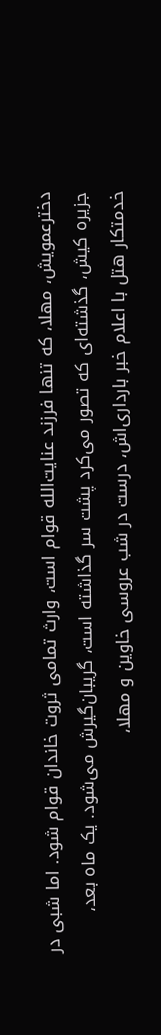دخترعمویش، مهلا، که تنها فرزند عنایت‌الله قوام است، وارث تمامی ثروت خاندان قوام شود. اما شبی در جزیره کیش، گذشته‌ای که تصور می‌کرد پشت سر گذاشته است، گریبان‌گیرش می‌شود. یک ماه بعد، خدمتکار هتل با اعلام خبر بارداری‌اش، درست در شب عروسی خاوین و مهلا،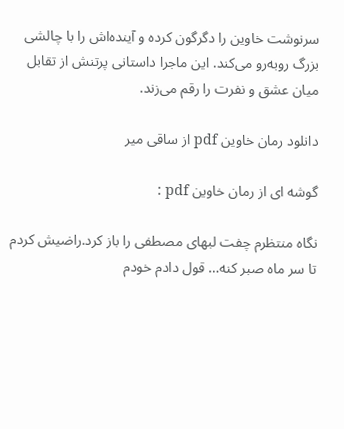سرنوشت خاوین را دگرگون کرده و آینده‌اش را با چالشی بزرگ روبه‌رو می‌کند. این ماجرا داستانی پرتنش از تقابل میان عشق و نفرت را رقم می‌زند.

دانلود رمان خاوین pdf از ساقی میر

گوشه ای از رمان خاوین pdf :

نگاه منتظرم چفت لبهای مصطفی را باز کرد.راضیش کردم تا سر ماه صبر کنه… قول دادم خودم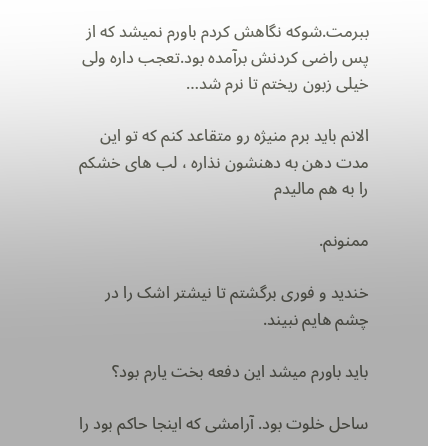ببرمت.شوکه نگاهش کردم باورم نمیشد که از پس راضی کردنش برآمده بود.تعجب داره ولی خیلی زبون ریختم تا نرم شد…

الانم باید برم منیژه رو متقاعد کنم که تو این مدت دهن به دهنشون نذاره ، لب های خشکم را به هم مالیدم

ممنونم.

خندید و فوری برگشتم تا نیشتر اشک را در چشم هایم نبیند.

باید باورم میشد این دفعه بخت یارم بود؟

ساحل خلوت بود. آرامشی که اینجا حاکم بود را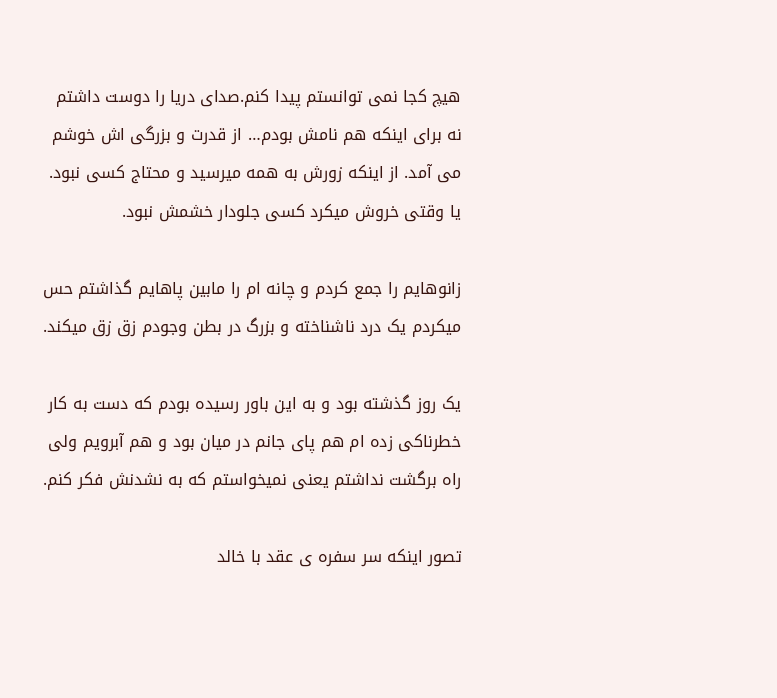هیچ کجا نمی توانستم پیدا کنم.صدای دریا را دوست داشتم نه برای اینکه هم نامش بودم… از قدرت و بزرگی اش خوشم می آمد. از اینکه زورش به همه میرسید و محتاج کسی نبود. یا وقتی خروش میکرد کسی جلودار خشمش نبود.

زانوهایم را جمع کردم و چانه ام را مابین پاهایم گذاشتم حس میکردم یک درد ناشناخته و بزرگ در بطن وجودم زق زق میکند.

یک روز گذشته بود و به این باور رسیده بودم که دست به کار خطرناکی زده ام هم پای جانم در میان بود و هم آبرویم ولی راه برگشت نداشتم یعنی نمیخواستم که به نشدنش فکر کنم.

تصور اینکه سر سفره ی عقد با خالد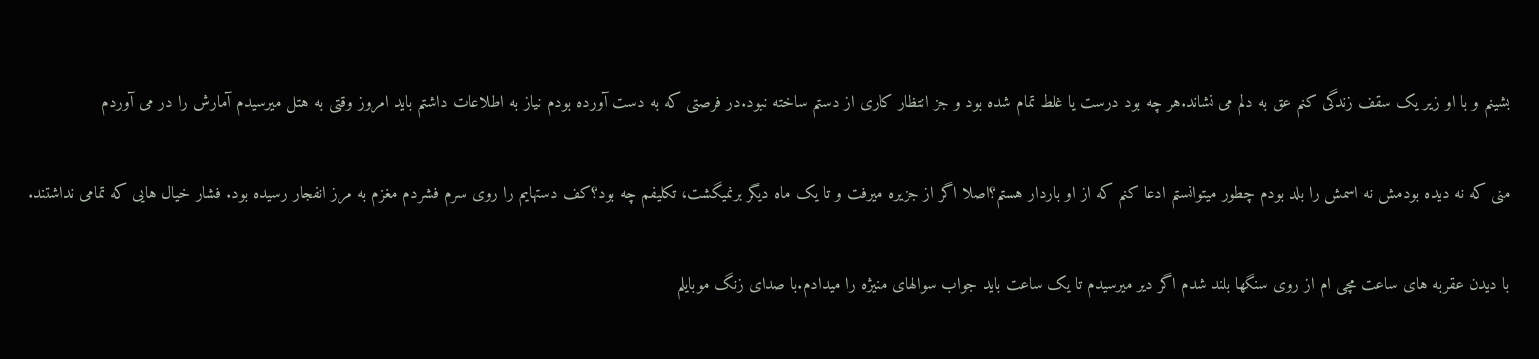بشینم و با او زیر یک سقف زندگی کنم عق به دلم می نشاند.هر چه بود درست یا غلط تمام شده بود و جز انتظار کاری از دستم ساخته نبود.در فرصتی که به دست آورده بودم نیاز به اطلاعات داشتم باید امروز وقتی به هتل میرسیدم آمارش را در می آوردم

منی که نه دیده بودمش نه اسمش را بلد بودم چطور میتوانستم ادعا کنم که از او باردار هستم؟اصلا اگر از جزیره میرفت و تا یک ماه دیگر برنمیگشت، تکلیفم چه بود؟کف دستهایم را روی سرم فشردم مغزم به مرز انفجار رسیده بود. فشار خیال هایی که تمامی نداشتند.

با دیدن عقربه های ساعت مچی ام از روی سنگها بلند شدم اگر دیر میرسیدم تا یک ساعت باید جواب سوالهای منیژه را میدادم.با صدای زنگ موبایلم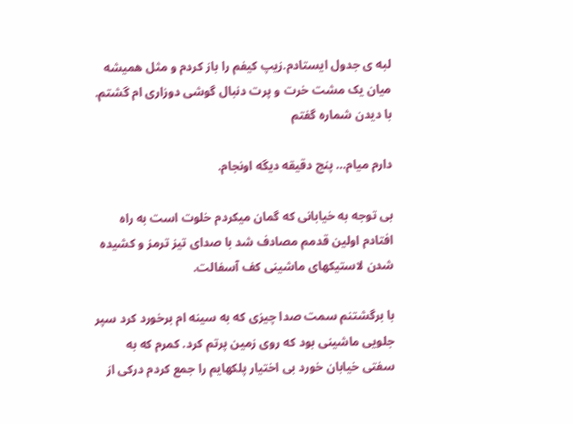لبه ی جدول ایستادم.زیپ کیفم را باز کردم و مثل همیشه میان یک مشت خرت و پرت دنبال گوشی دوزاری ام گشتم. با دیدن شماره گفتم

دارم میام… پنج دقیقه دیگه اونجام.

بی توجه به خیابانی که گمان میکردم خلوت است به راه افتادم اولین قدمم مصادف شد با صدای تیز ترمز و کشیده شدن لاستیکهای ماشینی کف آسفالت.

با برگشتنم سمت صدا چیزی که به سینه ام برخورد کرد سپر جلویی ماشینی بود که روی زمین پرتم کرد. کمرم که به سفتی خیابان خورد بی اختیار پلکهایم را جمع کردم درکی از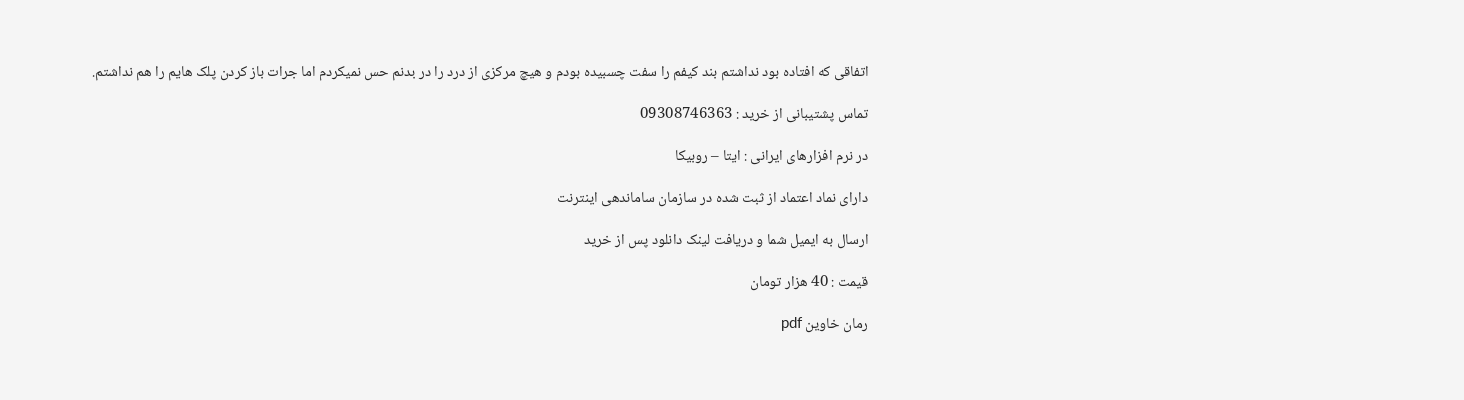اتفاقی که افتاده بود نداشتم بند کیفم را سفت چسبیده بودم و هیچ مرکزی از درد را در بدنم حس نمیکردم اما جرات باز کردن پلک هایم را هم نداشتم.

تماس پشتیبانی از خرید : 09308746363

در نرم افزارهای ایرانی : ایتا – روبیکا

دارای نماد اعتماد از ثبت شده در سازمان ساماندهی اینترنت

ارسال به ایمیل شما و دریافت لینک دانلود پس از خرید

قیمت : 40 هزار تومان

رمان خاوین pdf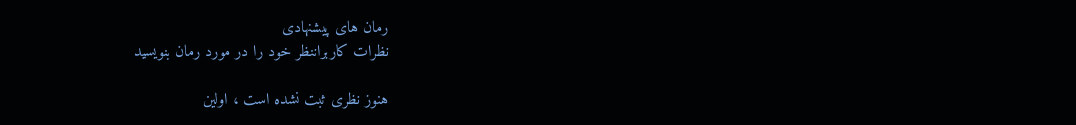رمان های پیشنهادی
نظرات کاربراننظر خود را در مورد رمان بنویسید

هنوز نظری ثبت نشده است ، اولین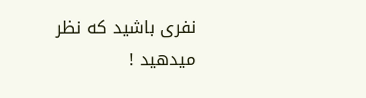نفری باشید که نظر میدهید !